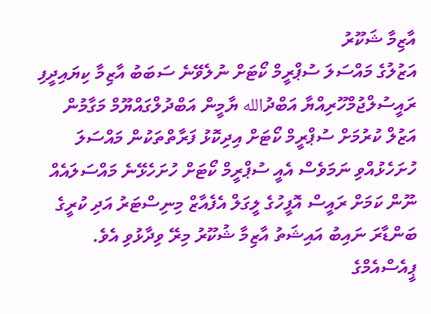އާޒިމާ ޝަކޫރު
އަޒުލުގެ މައްސަލަ ސުޕްރީމް ކޯޓަށް ނުލެވޭނެ ސަބަބު އާޒިމާ ކިޔައިދީފި
ރައީސުލްޖުމްހޫރިއްޔާ އަބްދުالله ޔާމީން އަބްދުލްގައްޔޫމް މަގާމުން އަޒުލް ކުރުމަށް ސުޕްރީމް ކޯޓަށް އިދިކޮޅު ފަރާތްތަކުން މައްސަލަ ހުށަހެޅުއްވި ނަމަވެސް އެއީ ސުޕްރީމް ކޯޓަށް ހުށަހެޅޭނެ މައްސަލައެއް ނޫން ކަމަށް ރައީސް އޮފީހުގެ ލީގަލް އެފެއާޒް މިނިސްޓަރު އަދި ކުރީގެ ބަންޑާރަ ނައިބު އައިޝަތު އާޒިމާ ޝުކޫރު މިރޭ ވިދާޅުވި އެވެ.
ޕީއެސްއެމްގެ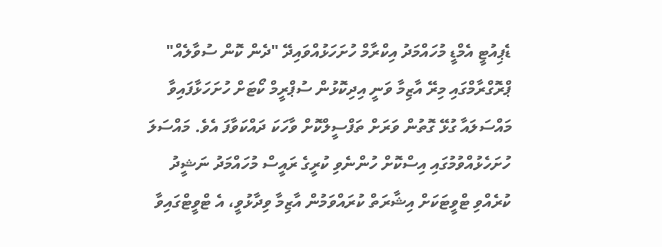ޑެޕިއުޓީ އެމްޑީ މުހައްމަދު އިކްރާމް ހުށަހަޅުއްވައިދޭ "ދެން ކޮން ސުވާލެއް" ޕްރޮގްރާމްގައި މިރޭ އާޒިމާ ވަނީ އިދިކޮޅުން ސުޕްރީމް ކޯޓަށް ހުށަހަޅާފައިވާ މައްސަލައާ ގުޅޭ ގޮތުން ވަރަށް ތަފްސީލްކޮށް ވާހަކަ ދައްކަވާފަ އެވެ. މައްސަލަ ހުށަހެޅުއްވުމުގައި އިސްކޮށް ހުންނެވި ކުރީގެ ރައީސް މުހައްމަދު ނަޝީދު ކުރެއްވި ޓްވީޓަކަށް އިޝާރަތް ކުރައްވަމުން އާޒިމާ ވިދާޅުވީ، އެ ޓްވީޓްގައިވާ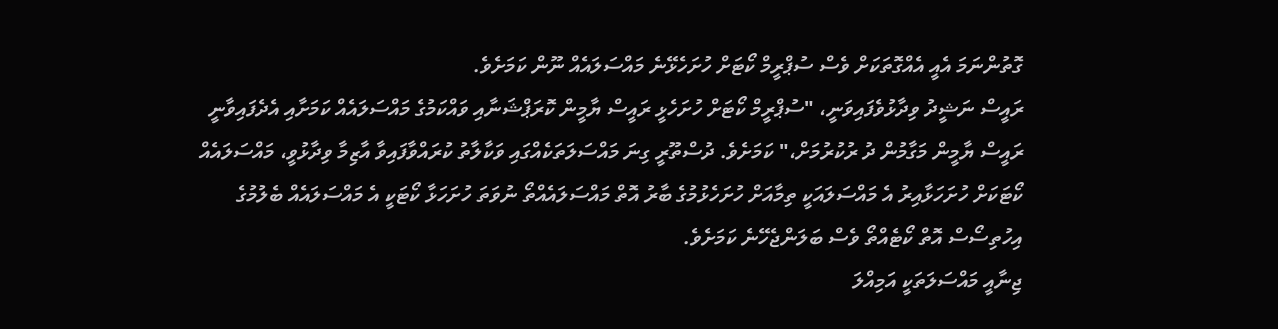ގޮތުންނަމަ އެއީ އެއްގޮތަކަށް ވެސް ސުޕްރީމް ކޯޓަށް ހުށަހެޅޭނެ މައްސަލައެއް ނޫން ކަމަށެވެ.
ރައީސް ނަޝީދު ވިދާޅުވެފައިވަނީ، "ސުޕްރީމް ކޯޓަށް ހުށަހެޅީ ރައީސް ޔާމީން ކޮރަޕްޝަނާއި ވައްކަމުގެ މައްސަލައެއް ކަމަށާއި އެދެފައިވާނީ ރައީސް ޔާމީން މަގާމުން ދު ރުކުރުމަށް،" ކަމަށެވެ. ދުސްތޫރީ ގިނަ މައްސަލަތަކެއްގައި ވަކާލާތު ކުރައްވާފައިވާ އާޒިމާ ވިދާޅުވީ، މައްސަލައެއް ކޯޓަކަށް ހުށަހަޅާއިރު އެ މައްސަލައަކީ ތިމާއަށް ހުށަހެޅުމުގެ ބާރު އޮތް މައްސަލައެއްތޯ ނުވަތަ ހުށަހަޅާ ކޯޓަކީ އެ މައްސަލައެއް ބެލުމުގެ އިހުތިސޯސް އޮތް ކޯޓެއްތޯ ވެސް ބަލަންޖެހޭނެ ކަމަށެވެ.
ޖިނާއީ މައްސަލަތަކީ އަމިއްލަ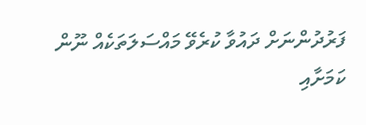ފަރުދުންނަށް ދައުވާ ކުރެވޭ މައްސަލަތަކެއް ނޫން ކަމަށާއި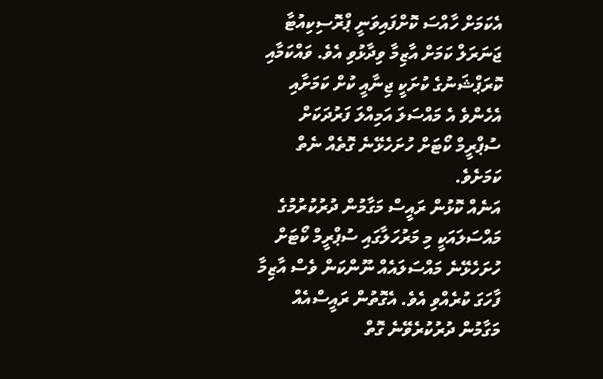އެކަމަށް ހާއްސަ ކޮށްފައިވަނީ ޕްރޮސިކިއުޓާ ޖަނަރަލް ކަމަށް އާޒިމާ ވިދާޅުވި އެވެ. ވައްކަމާއި ކޮރަޕްޝަނުގެ ކުށަކީ ޖިނާއީ ކުށް ކަމަށާއި އެހެންވެ އެ މައްސަލަ އަމިއްލަ ފަރުދަކަށް ސުޕްރީމް ކޯޓަށް ހުށަހެޅޭނެ ގޮތެއް ނެތް ކަމަށެވެ.
އަނެއް ކޮޅުން ރައީސް މަގާމުން ދުރުކުރުމުގެ މައްސަލައަކީ މި މަރުހަލާގައި ސުޕްރީމް ކޯޓަށް ހުށަހެޅޭނެ މައްސަލައެއް ނޫންކަން ވެސް އާޒިމާ ފާހަގަ ކުރެއްވި އެވެ. އެގޮތުން ރައީސްއެއް މަގާމުން ދުރުކުރެވޭނެ ގޮތް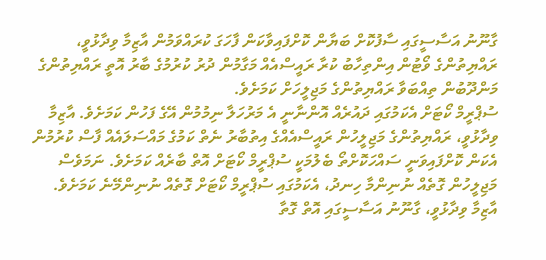ގާނޫނު އަސާސީގައި ސާފުކޮށް ބަޔާން ކޮށްފައިވާކަން ފާހަގަ ކުރައްވަމުން އާޒިމާ ވިދާޅުވީ، ރައްޔިތުންގެ ވޯޓުން އިންތިހާބު ކުރާ ރައީސްއެއް މަގާމުން ދުރު ކުރުމުގެ ބާރު އޮތީ ރައްޔިތުންގެ މަންދޫބުން ތިއްބަވާ ރައްޔިތުންގެ މަޖިލީހަށް ކަމަށެވެ.
ސުޕްރީމް ކޯޓަށް އެކަމުގައި ދައުރެއް އޮންނާނީ އެ މަރުހަލާ ނިމުމުން އޭގެ ފަހުން ކަމަށެވެ. އާޒިމާ ވިދާޅުވީ، ރައްޔިތުންގެ މަޖިލީހުން ރައީސްއެއްގެ އިތުބާރު ނެތް ކަމުގެ މައްސަލައެއް ފާސް ކުރުމުން އެކަން ކޮށްފައިވަނީ ސައްހަކޮށްތޯ ބެލުމަކީ ސުޕްރީމް ކޯޓަށް އޮތް ބާރެއް ކަމަށެވެ. ނަމަވެސް މަޖިލީހުން ގޮތެއް ނުނިންމާ ހިނދު، އެކަމުގައި ސުޕްރީމް ކޯޓަށް ގޮތެއް ނުނިންމޭނެ ކަމަށެވެ.
އާޒިމާ ވިދާޅުވީ، ގާނޫނު އަސާސީގައި އޮތް ގޮތާ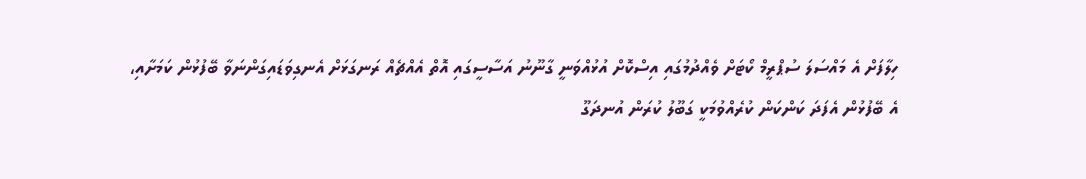ހިލާފަށް އެ މައްސަލަ ސުޕްރީމް ކޯޓަށް ވެއްދުމުގައި އިސްކޮށް އުޅުއްވަނީ ގާނޫނު އަސާސީގައި އޮތް އެއްޗެއް ރަނގަޅަށް އެނގިވަޑައިގަންނަވާ ބޭފުޅުން ކަމަށާއި، އެ ބޭފުޅުން އެފަދަ ކަންކަން ކުރެއްވުމަކީ ގަބޫލު ކުރަން އުނދަގޫ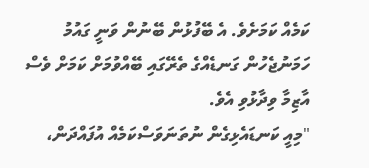ކަމެއް ކަމަށެވެ. އެ ބޭފުޅުން ބޭނުން ވަނީ ގައުމު ހަމަނުޖެހުން ގަނޑެއްގެ ތެރޭގައި ބޭއްވުމަށް ކަމަށް ވެސް އާޒިމާ ވިދާޅުވި އެވެ.
"މިއީ ކަނޑައެޅިގެން ނުތަނަވަސްކަމެއް އުފައްދަން،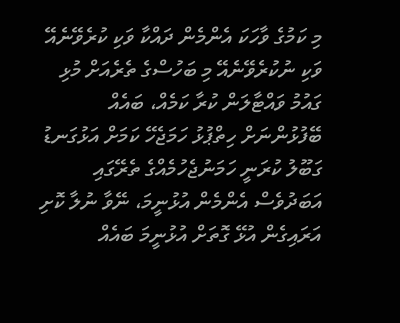މި ކަމުގެ ވާހަކަ އެންމެން ދައްކާ ވަކި ކުރެވޭނެއޭ ވަކި ނުކުރެވޭނެއޭ މި ބަހުސްގެ ތެރެއަށް މުޅި ގައުމު ވައްޓާލަން ކުރާ ކަމެއް، ބައެއް ބޭފުޅުންނަށް ހިތްޕުޅު ހަމަޖެހޭ ކަމަށް އަޅުގަނޑު ގަބޫލު ކުރަނީ ހަމަނުޖެހުމެއްގެ ތެރޭގައި އަބަދުވެސް އެންމެން އުޅުނީމަ، ނޭވާ ނުލާ ކޮށި އަރައިގެން އުޅޭ ގޮތަށް އުޅުނީމަ ބައެއް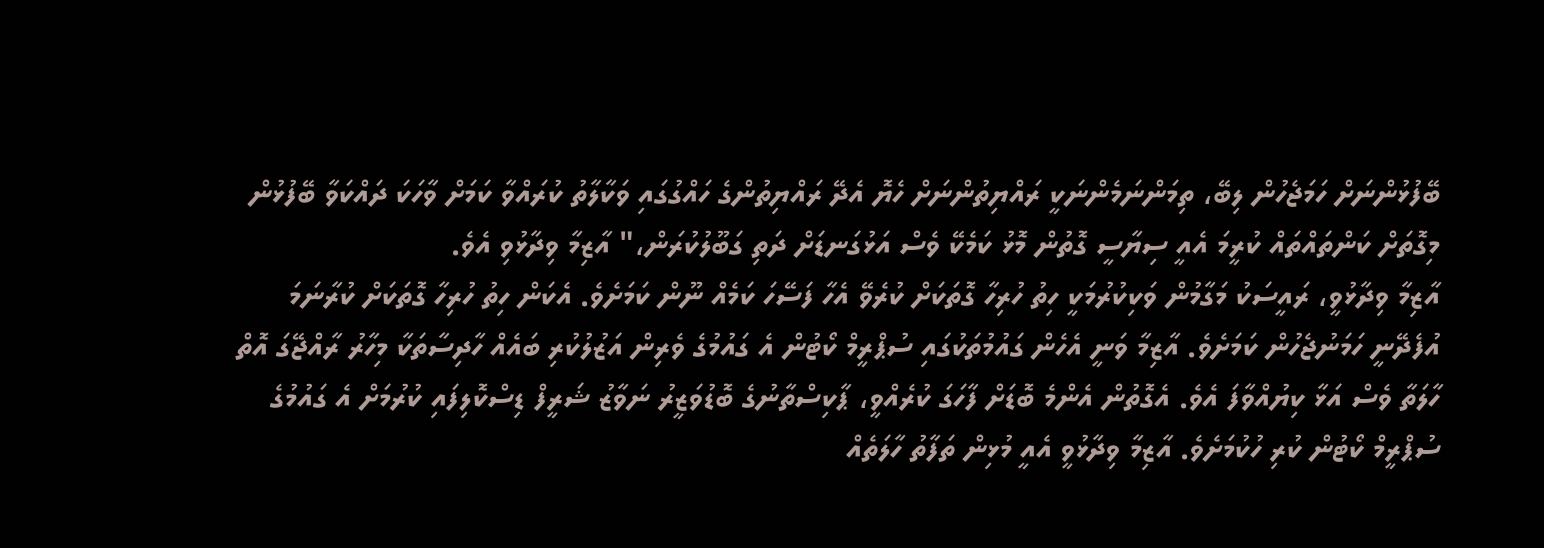ބޭފުޅުންނަށް ހަމަޖެހުން ލިބޭ، ތިމަންނަމެންނަކީ ރައްޔިތުންނަށް ހެޔޮ އެދޭ ރައްޔިތުންގެ ހައްގުގައި ވަކާލާތު ކުރައްވާ ކަމަށް ވާހަކަ ދައްކަވާ ބޭފުޅުން މިގޮތަށް ކަންތައްތައް ކުރީމަ އެއީ ސިޔާސީ ގޮތުން މޮޅު ކަމެކޭ ވެސް އަޅުގަނޑަށް ދަތި ގަބޫލުކުރަން،" އާޒިމާ ވިދާޅުވި އެވެ.
އާޒިމާ ވިދާޅުވީ، ރައީސަކު މަގާމުން ވަކިކުރުމަކީ ހިތު ހުރިހާ ގޮތަކަށް ކުރެވޭ އެހާ ފަސޭހަ ކަމެއް ނޫން ކަމަށެވެ. އެކަން ހިތު ހުރިހާ ގޮތަކަށް ކުރާނަމަ އުފެދޭނީ ހަމަނުޖެހުން ކަމަށެވެ. އާޒިމާ ވަނީ އެހެން ގައުމުތަކުގައި ސުޕްރީމް ކޯޓުން އެ ގައުމުގެ ވެރިން އަޒުލުކުރި ބައެއް ހާދިސާތަކާ މިހާރު ރާއްޖޭގަ އޮތް ހާލަތާ ވެސް އަޅާ ކިޔުއްވާފަ އެވެ. އެގޮތުން އެންމެ ބޮޑަށް ފާހަގަ ކުރެއްވީ، ޕާކިސްތާނުގެ ބޮޑުވަޒީރު ނަވާޒު ޝަރީފް ޑިސްކޮލިފައި ކުރުމަށް އެ ގައުމުގެ ސުޕްރީމް ކޯޓުން ކުރި ހުކުމަށެވެ. އާޒިމާ ވިދާޅުވީ އެއީ މުޅިން ތަފާތު ހާލަތެއް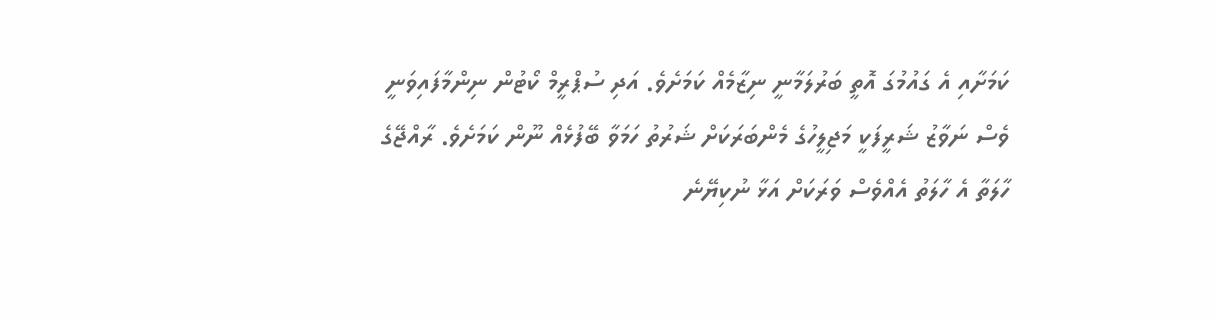ކަމަށާއި އެ ގައުމުގަ އޮތީ ބަރުލަމާނީ ނިޒާމެއް ކަމަށެވެ. އަދި ސުޕްރީމް ކޯޓުން ނިންމާފައިވަނީ ވެސް ނަވާޒު ޝަރީފަކީ މަޖިލީހުގެ މެންބަރަކަށް ޝަރުތު ހަމަވާ ބޭފުޅެއް ނޫން ކަމަށެވެ. ރާއްޖޭގެ ހާލަތާ އެ ހާލަތު އެއްވެސް ވަރަކަށް އަޅާ ނުކިޔޭނެ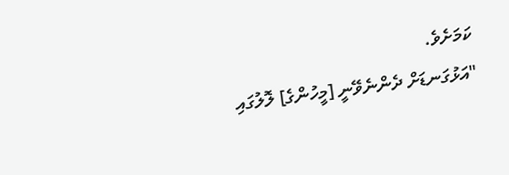ކަމަށެވެ.
"އަޅުގަނޑަށް ދެންނެވޭނީ [މީހުންގެ] ލޮލުގައި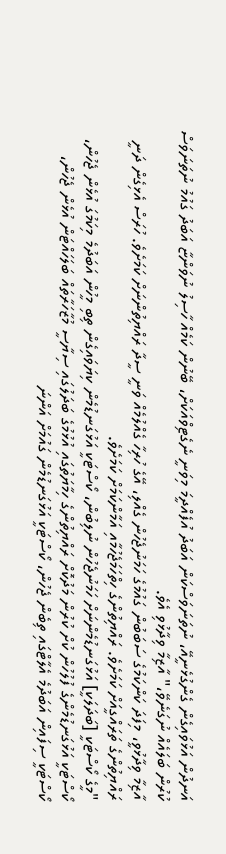އަނދުން އަޅުވައިގެން ގެންގުޅެނީއޭ، ނުތަނަވަސްކަން އަބަދު އުފެއްދީމަ މިވަނީ ނެގެޓިވްއަކަށް، ބޭނުން ކަމެއް ހާސިލު ނުވަންޏާ އަބަދު ގައުމު ނުތަނަވަސް ކުރުން ބަލައެއް ނުގަނެވޭ،" އާޒިމާ ވިދާޅުވި އެވެ.
އާޒިމާ ވިދާޅުވީ، މިފަދަ ކަންކަމުގެ ސަބަބުން ގައުމުގެ ހަމަނުޖެހުން ގެއްލި، އޭގެ ހުރިހާ ގެއްލުމެއް ވަނީ ސީދާ ރައްޔިތުންނަށް ކަމަށެވެ. ހުރަސް އެޅިގެން ދަނީ ރައްޔިތުންގެ ތަރައްގީއަށް ކަމަށެވެ. ރައްޔިތުންގެ ހިތްހަމަޖެހުމާއި އަމާންކަމަށް ކަމަށެވެ.
"މީގެ ކޯސްޓަކީ [ބަދަލަކީ] އަޅުގަނޑުމެންނަށް ހަމަނުޖެހުން ނުލިބުން، ކޯސްޓަކީ އަޅުގަނޑުމެން ކިޔަވައިގެން ތިބި މީހުން އަބަދުމެ މިކަމުގަ އުޅެން ޖެހުން، ކޯސްޓަކީ އަޅުގަނޑުމެންގެ ފުލުހުން ކުށް ކުރުން މަދުކޮށް ރައްޔިތުންގެ ހިމާޔަތުގައި އުޅުމުގެ ބަދަލުގައި ސިޔާސީ މުޒާހަރާތައް ބަލަހައްޓަން އުޅެން ޖެހުން، ކޯސްޓަކީ ސިފައިން އަބަދުމެ އެލާޓްގައި ތިބެން ޖެހުން، ކޯސްޓަކީ އަޅުގަނޑުމެން ގައުމަށް އަންނަ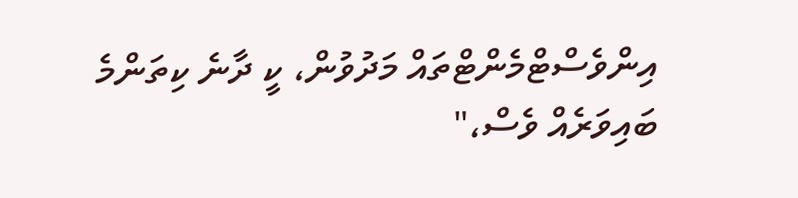އިންވެސްޓްމެންޓްތައް މަދުވުން، ކީ ދާނެ ކިތަންމެ ބައިވަރެއް ވެސް،"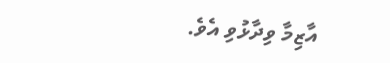އާޒިމާ ވިދާޅުވި އެވެ.